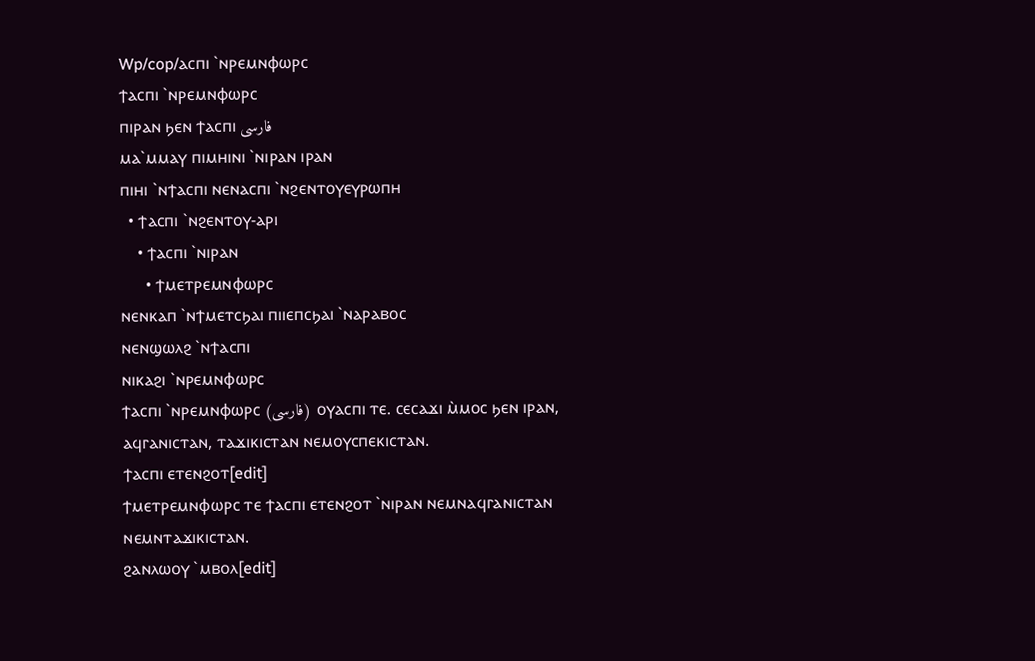Wp/cop/ⲁⲥⲡⲓ `ⲛⲣⲉⲙⲛⲫⲱⲣⲥ
ϯⲁⲥⲡⲓ `ⲛⲣⲉⲙⲛⲫⲱⲣⲥ
ⲡⲓⲣⲁⲛ ϧⲉⲛ ϯⲁⲥⲡⲓ فارسی
ⲙⲁ`ⲙⲙⲁⲩ ⲡⲓⲙⲏⲓⲛⲓ `ⲛⲓⲣⲁⲛ ⲓⲣⲁⲛ
ⲡⲓⲏⲓ `ⲛϯⲁⲥⲡⲓ ⲛⲉⲛⲁⲥⲡⲓ `ⲛϩⲉⲛⲧⲟⲩⲉⲩⲣⲱⲡⲏ
  • ϯⲁⲥⲡⲓ `ⲛϩⲉⲛⲧⲟⲩ-ⲁⲣⲓ
    • ϯⲁⲥⲡⲓ `ⲛⲓⲣⲁⲛ
      • ϯⲙⲉⲧⲣⲉⲙⲛⲫⲱⲣⲥ
ⲛⲉⲛⲕⲁⲡ `ⲛϯⲙⲉⲧⲥϧⲁⲓ ⲡⲓⲓⲉⲡⲥϧⲁⲓ `ⲛⲁⲣⲁⲃⲟⲥ
ⲛⲉⲛϣⲱⲗϩ `ⲛϯⲁⲥⲡⲓ
ⲛⲓⲕⲁϩⲓ `ⲛⲣⲉⲙⲛⲫⲱⲣⲥ
ϯⲁⲥⲡⲓ `ⲛⲣⲉⲙⲛⲫⲱⲣⲥ (فارسی) ⲟⲩⲁⲥⲡⲓ ⲧⲉ. ⲥⲉⲥⲁϫⲓ ⲙ̀ⲙⲟⲥ ϧⲉⲛ ⲓⲣⲁⲛ, ⲁϥⲅⲁⲛⲓⲥⲧⲁⲛ, ⲧⲁϫⲓⲕⲓⲥⲧⲁⲛ ⲛⲉⲙⲟⲩⲥⲡⲉⲕⲓⲥⲧⲁⲛ.
ϯⲁⲥⲡⲓ ⲉⲧⲉⲛϩⲟⲧ[edit]
ϯⲙⲉⲧⲣⲉⲙⲛⲫⲱⲣⲥ ⲧⲉ ϯⲁⲥⲡⲓ ⲉⲧⲉⲛϩⲟⲧ `ⲛⲓⲣⲁⲛ ⲛⲉⲙⲛⲁϥⲅⲁⲛⲓⲥⲧⲁⲛ ⲛⲉⲙⲛⲧⲁϫⲓⲕⲓⲥⲧⲁⲛ.
ϩⲁⲛⲗⲱⲟⲩ `ⲙⲃⲟⲗ[edit]